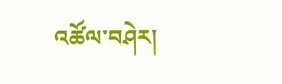འཚོལ་བཤེར།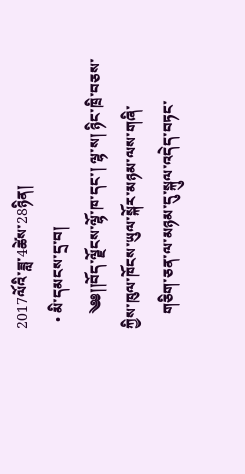2017ལོའི་ཟླ་4ཚེས་28ཉིན།
  • མི་དམངས་དྲ་བ།
    ༄༅།།བོད་ལྗོངས་ལྷོ་ཁ་དང་། ལྷ་ས། ཉིང་ཁྲི་བཅས་ཀྱིས་ཁུལ་ཁོངས་ཡུལ་སྐོར་མཉམ་ལས་གཞི་
    གཅིག་ཅན་ལ་མཉམ་དུ་སྐུལ་འདེད་བཏང་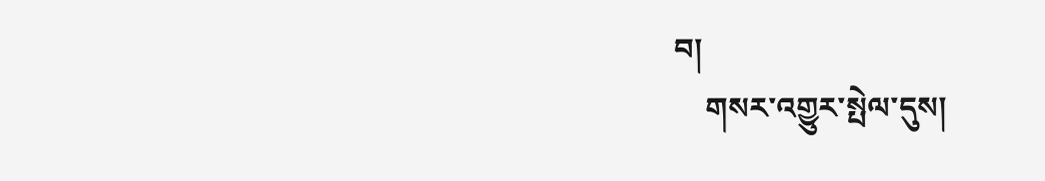བ།
    གསར་འགྱུར་སྤེལ་དུས།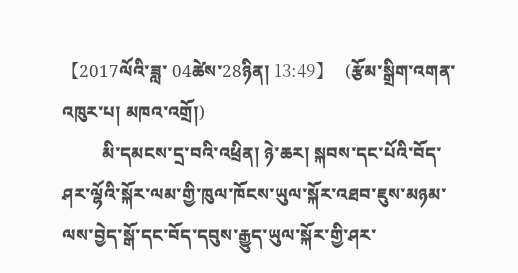【2017ལོའི་ཟླ་ 04ཚེས་28ཉིན། 13:49】   (རྩོམ་སྒྲིག་འགན་འཁུར་པ། མཁའ་འགྲོ།)
         མི་དམངས་དྲ་བའི་འཕྲིན། ཉེ་ཆར། སྐབས་དང་པོའི་བོད་ཤར་ལྷོའི་སྐོར་ལམ་གྱི་ཁུལ་ཁོངས་ཡུལ་སྐོར་འཐབ་ཇུས་མཉམ་ལས་བྱེད་སྒོ་དང་བོད་དབུས་རྒྱུད་ཡུལ་སྐོར་གྱི་ཤར་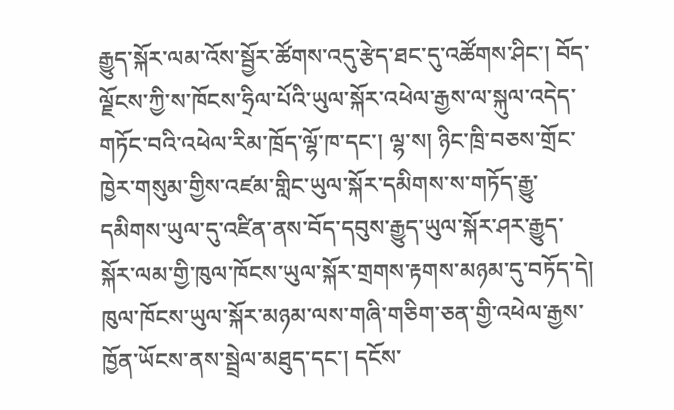རྒྱུད་སྐོར་ལམ་འོས་སྦྱོར་ཚོགས་འདུ་རྩེད་ཐང་དུ་འཚོགས་ཤིང་། བོད་ལྗོངས་ཀྱི་ས་ཁོངས་ཧྲིལ་པོའི་ཡུལ་སྐོར་འཕེལ་རྒྱས་ལ་སྐུལ་འདེད་གཏོང་བའི་འཕེལ་རིམ་ཁྲོད་ལྷོ་ཁ་དང་། ལྷ་ས། ཉིང་ཁྲི་བཅས་གྲོང་ཁྱེར་གསུམ་གྱིས་འཛམ་གླིང་ཡུལ་སྐོར་དམིགས་ས་གཏོད་རྒྱུ་དམིགས་ཡུལ་དུ་འཛིན་ནས་བོད་དབུས་རྒྱུད་ཡུལ་སྐོར་ཤར་རྒྱུད་སྐོར་ལམ་གྱི་ཁུལ་ཁོངས་ཡུལ་སྐོར་གྲགས་རྟགས་མཉམ་དུ་བཏོད་དེ། ཁུལ་ཁོངས་ཡུལ་སྐོར་མཉམ་ལས་གཞི་གཅིག་ཅན་གྱི་འཕེལ་རྒྱས་ཁྱོན་ཡོངས་ནས་སྦྲེལ་མཐུད་དང་། དངོས་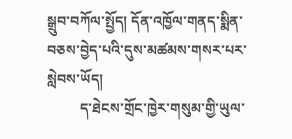སྒྲུབ་བཀོལ་སྤྱོད། དོན་འཁྱོལ་གནད་སྨིན་བཅས་བྱེད་པའི་དུས་མཚམས་གསར་པར་སླེབས་ཡོད།
         ད་ཐེངས་གྲོང་ཁྱེར་གསུམ་གྱི་ཡུལ་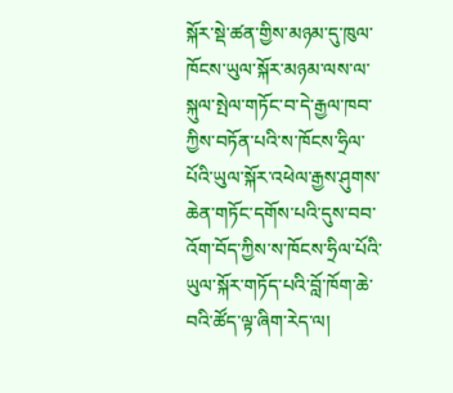སྐོར་སྡེ་ཚན་གྱིས་མཉམ་དུ་ཁུལ་ཁོངས་ཡུལ་སྐོར་མཉམ་ལས་ལ་སྐུལ་སྤེལ་གཏོང་བ་དེ་རྒྱལ་ཁབ་ཀྱིས་བཏོན་པའི་ས་ཁོངས་ཧྲིལ་པོའི་ཡུལ་སྐོར་འཕེལ་རྒྱས་ཤུགས་ཆེན་གཏོང་དགོས་པའི་དུས་བབ་འོག་བོད་ཀྱིས་ས་ཁོངས་ཧྲིལ་པོའི་ཡུལ་སྐོར་གཏོད་པའི་བློ་ཁོག་ཆེ་བའི་ཚོད་ལྟ་ཞིག་རེད་ལ།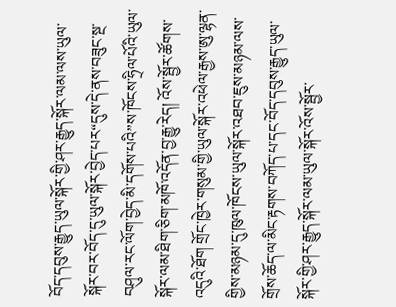བོད་དབུས་རྒྱུད་ཡུལ་སྐོར་གྱི་ཤར་རྒྱུད་སྐོར་ལམ་ལས་ཡུལ་སྐོར་བར་བོད་དུ་ཡུལ་སྐོར་བྱེད་པར“དུས་དེ་ནས་བཟུང་སྔ་བཤུལ་རང་ལོག་བྱེད་མི་དགོས་པའི”ས་ཁོངས་ཧྲིལ་པོའི་ཡུལ་སྐོར་ལམ་ཐིག་ཅིག་མཁོ་འདོན་བྱ་རྒྱུ་རེད། འོས་སྦྱོར་ཚོགས་འདུའི་ཐོག གྲོང་ཁྱེར་གསུམ་གྱི་ཡུལ་སྐོར་འཕེལ་རྒྱས་ཨུ་ལྷན་གྱིས་མཉམ་དུ་ཁུལ་ཁོངས་ཡུལ་སྐོར་འཐབ་ཇུས་མཉམ་ལས་གྲོས་ཆོད་ལ་མིང་རྟགས་བཀོད་པ་དང་བོད་དབུས་རྒྱུད་ཡུལ་སྐོར་གྱི་ཤར་རྒྱུད་སྐོར་ལམ་ཡུལ་སྐོར་འོས་སྦྱོར་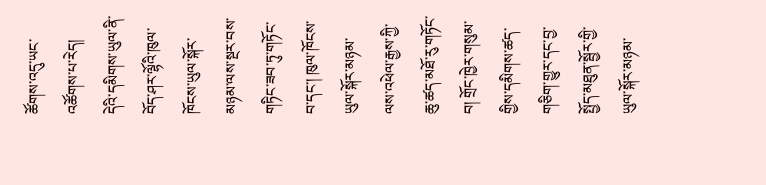ཚོགས་འདུ་ཡང་འཚོགས་པ་རེད། དེའི་དམིགས་ཡུལ་ནི་བོད་ཤར་ལྷོའི་ཁུལ་ཁོངས་ཡུལ་སྐོར་མཉམ་ལས་སྔར་བས་གཏིང་ཟབ་ཏུ་གཏོང་བ་དང་། ཁུལ་ཁོངས་ཡུལ་སྐོར་མཉམ་ལས་འཕེལ་རྒྱས་ཀྱི་ཆུ་ཚད་མཐོ་རུ་གཏོང་བ། གྲོང་ཁྱེར་གསུམ་གྱིས་དམིགས་ཚད་གཅིག་གྱུར་དང་བྱ་སྤྱོད་མཐུན་སྦྱོར་གྱི་ཡུལ་སྐོར་མཉམ་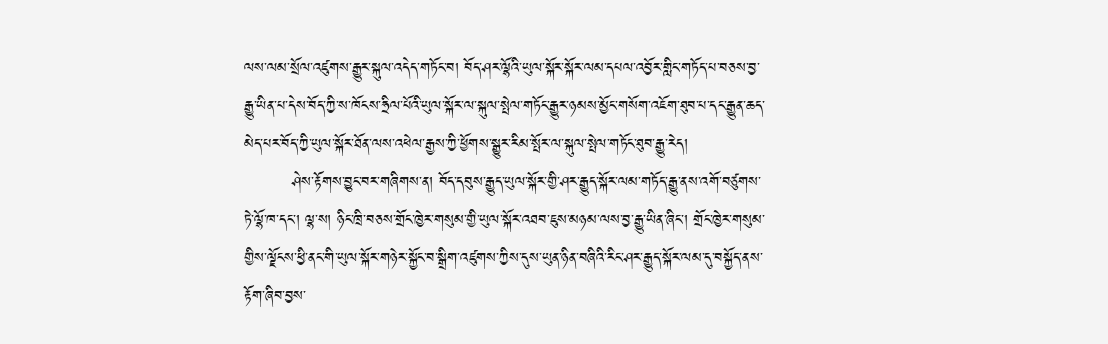ལས་ལམ་སྲོལ་འཛུགས་རྒྱུར་སྐུལ་འདེད་གཏོང་བ། བོད་ཤར་ལྷོའི་ཡུལ་སྐོར་སྐོར་ལམ་དཔལ་འབྱོར་གླིང་གཏོད་པ་བཅས་བྱ་རྒྱུ་ཡིན་པ་དེས་བོད་ཀྱི་ས་ཁོངས་ཧྲིལ་པོའི་ཡུལ་སྐོར་ལ་སྐུལ་སྤེལ་གཏོང་རྒྱུར་ཉམས་མྱོང་གསོག་འཇོག་ཐུབ་པ་དང་རྒྱུན་ཆད་མེད་པར་བོད་ཀྱི་ཡུལ་སྐོར་ཐོན་ལས་འཕེལ་རྒྱས་ཀྱི་ཕྱོགས་སྒྱུར་རིམ་སྤོར་ལ་སྐུལ་སྤེལ་གཏོང་ཐུབ་རྒྱུ་རེད།
         ཤེས་རྟོགས་བྱུང་བར་གཞིགས་ན། བོད་དབུས་རྒྱུད་ཡུལ་སྐོར་གྱི་ཤར་རྒྱུད་སྐོར་ལམ་གཏོད་རྒྱུ་ནས་འགོ་བཙུགས་ཏེ་ལྷོ་ཁ་དང་། ལྷ་ས། ཉིང་ཁྲི་བཅས་གྲོང་ཁྱེར་གསུམ་གྱི་ཡུལ་སྐོར་འཐབ་ཇུས་མཉམ་ལས་བྱ་རྒྱུ་ཡིན་ཞིང་། གྲོང་ཁྱེར་གསུམ་གྱིས་ལྗོངས་ཕྱི་ནང་གི་ཡུལ་སྐོར་གཉེར་སྐྱོང་བ་སྒྲིག་འཛུགས་ཀྱིས་དུས་ཡུན་ཉིན་བཞིའི་རིང་ཤར་རྒྱུད་སྐོར་ལམ་དུ་བསྐྱོད་ནས་རྟོག་ཞིབ་བྱས་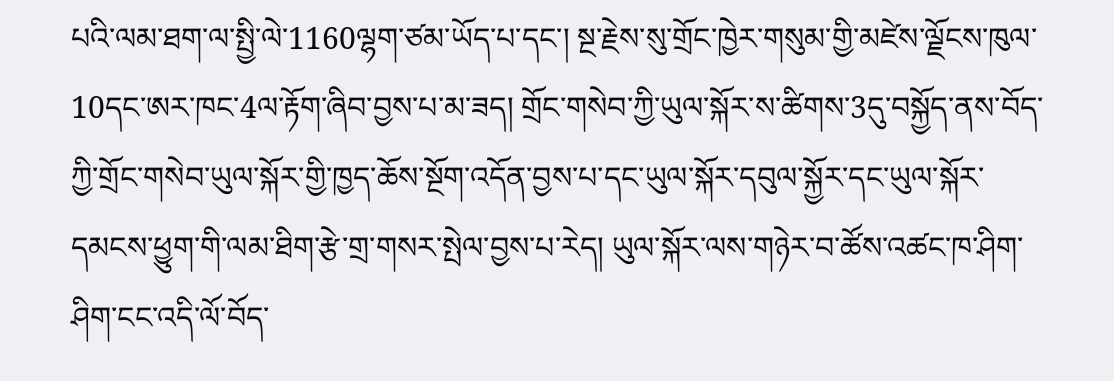པའི་ལམ་ཐག་ལ་སྤྱི་ལེ་1160ལྷག་ཙམ་ཡོད་པ་དང་། སྔ་རྗེས་སུ་གྲོང་ཁྱེར་གསུམ་གྱི་མཛེས་ལྗོངས་ཁུལ་10དང་ཨར་ཁང་4ལ་རྟོག་ཞིབ་བྱས་པ་མ་ཟད། གྲོང་གསེབ་ཀྱི་ཡུལ་སྐོར་ས་ཚིགས་3དུ་བསྐྱོད་ནས་བོད་ཀྱི་གྲོང་གསེབ་ཡུལ་སྐོར་གྱི་ཁྱད་ཆོས་སྔོག་འདོན་བྱས་པ་དང་ཡུལ་སྐོར་དབུལ་སྐྱོར་དང་ཡུལ་སྐོར་དམངས་ཕྱུག་གི་ལམ་ཐིག་རྩེ་གྲ་གསར་སྤེལ་བྱས་པ་རེད། ཡུལ་སྐོར་ལས་གཉེར་བ་ཚོས་འཚང་ཁ་ཤིག་ཤིག་ངང་འདི་ལོ་བོད་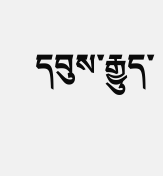དབུས་རྒྱུད་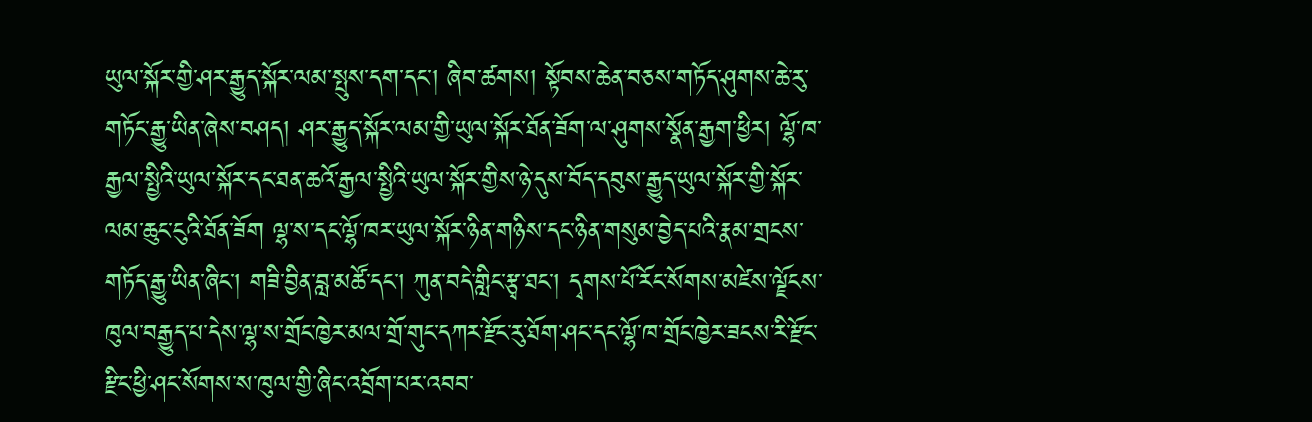ཡུལ་སྐོར་གྱི་ཤར་རྒྱུད་སྐོར་ལམ་སྤུས་དག་དང་། ཞིབ་ཚགས། སྟོབས་ཆེན་བཅས་གཏོད་ཤུགས་ཆེ་རུ་གཏོང་རྒྱུ་ཡིན་ཞེས་བཤད། ཤར་རྒྱུད་སྐོར་ལམ་གྱི་ཡུལ་སྐོར་ཐོན་ཟོག་ལ་ཤུགས་སྣོན་རྒྱག་ཕྱིར། ལྷོ་ཁ་རྒྱལ་སྤྱིའི་ཡུལ་སྐོར་དང་ཐན་ཆའོ་རྒྱལ་སྤྱིའི་ཡུལ་སྐོར་གྱིས་ཉེ་དུས་བོད་དབུས་རྒྱུད་ཡུལ་སྐོར་གྱི་སྐོར་ལམ་ཆུང་ངུའི་ཐོན་ཟོག ལྷ་ས་དང་ལྷོ་ཁར་ཡུལ་སྐོར་ཉིན་གཉིས་དང་ཉིན་གསུམ་བྱེད་པའི་རྣམ་གྲངས་གཏོད་རྒྱུ་ཡིན་ཞིང་། གཟི་བྱིན་བླ་མཚོ་དང་། ཀུན་བདེ་གླིང་རྩྭ་ཐང་། དྭགས་པོ་རོང་སོགས་མཛེས་ལྗོངས་ཁུལ་བརྒྱུད་པ་དེས་ལྷ་ས་གྲོང་ཁྱེར་མལ་གྲོ་གུང་དཀར་རྫོང་རུ་ཐོག་ཤང་དང་ལྷོ་ཁ་གྲོང་ཁྱེར་ཟངས་རི་རྫོང་རྫིང་ཕྱི་ཤང་སོགས་ས་ཁུལ་གྱི་ཞིང་འབྲོག་པར་འབབ་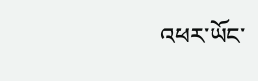འཕར་ཡོང་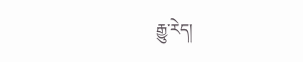རྒྱུ་རེད།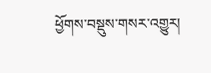ཕྱོགས་བསྡུས་གསར་འགྱུར།